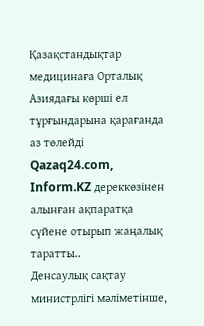Қазақстандықтар медицинаға Орталық Азиядағы көрші ел тұрғындарына қарағанда аз төлейді
Qazaq24.com, Inform.KZ дереккөзінен алынған ақпаратқа сүйене отырып жаңалық таратты..
Денсаулық сақтау министрлігі мәліметінше,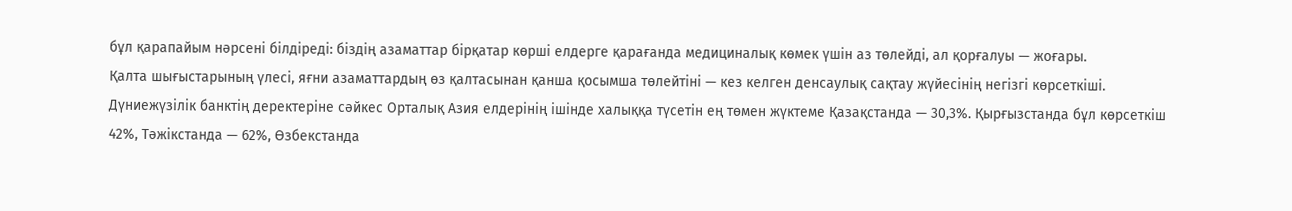бұл қарапайым нәрсені білдіреді: біздің азаматтар бірқатар көрші елдерге қарағанда медициналық көмек үшін аз төлейді, ал қорғалуы — жоғары.
Қалта шығыстарының үлесі, яғни азаматтардың өз қалтасынан қанша қосымша төлейтіні — кез келген денсаулық сақтау жүйесінің негізгі көрсеткіші. Дүниежүзілік банктің деректеріне сәйкес Орталық Азия елдерінің ішінде халыққа түсетін ең төмен жүктеме Қазақстанда — 30,3%. Қырғызстанда бұл көрсеткіш 42%, Тәжікстанда — 62%, Өзбекстанда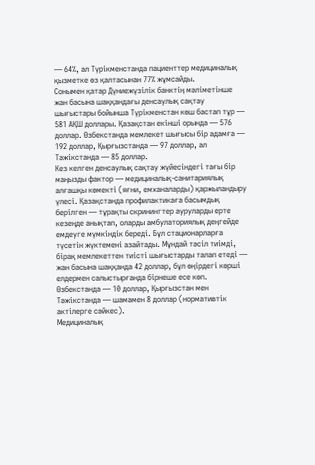— 64%, ал Түрікменстанда пациенттер медициналық қызметке өз қалтасынан 77% жұмсайды.
Сонымен қатар Дүниежүзілік банктің мәліметінше жан басына шаққандағы денсаулық сақтау шығыстары бойынша Түрікменстан көш бастап тұр — 581 АҚШ доллары. Қазақстан екінші орында — 576 доллар. Өзбекстанда мемлекет шығысы бір адамға — 192 доллар, Қырғызстанда — 97 доллар, ал Тәжікстанда — 85 доллар.
Кез келген денсаулық сақтау жүйесіндегі тағы бір маңызды фактор — медициналық-санитариялық алғашқы көмекті (яғни, емханаларды) қаржыландыру үлесі. Қазақстанда профилактикаға басымдық берілген — тұрақты скринингтер ауруларды ерте кезеңде анықтап, оларды амбулаториялық деңгейде емдеуге мүмкіндік береді. Бұл стационарларға түсетін жүктемені азайтады. Мұндай тәсіл тиімді, бірақ мемлекеттен тиісті шығыстарды талап етеді — жан басына шаққанда 42 доллар, бұл өңірдегі көрші елдермен салыстырғанда бірнеше есе көп. Өзбекстанда — 10 доллар, Қырғызстан мен Тәжікстанда — шамамен 8 доллар (нормативтік актілерге сәйкес).
Медициналық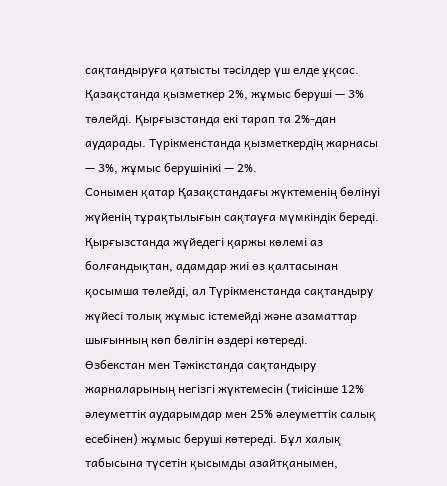сақтандыруға қатысты тәсілдер үш елде ұқсас. Қазақстанда қызметкер 2%, жұмыс беруші — 3% төлейді. Қырғызстанда екі тарап та 2%-дан аударады. Түрікменстанда қызметкердің жарнасы — 3%, жұмыс берушінікі — 2%.
Сонымен қатар Қазақстандағы жүктеменің бөлінуі жүйенің тұрақтылығын сақтауға мүмкіндік береді. Қырғызстанда жүйедегі қаржы көлемі аз болғандықтан, адамдар жиі өз қалтасынан қосымша төлейді, ал Түрікменстанда сақтандыру жүйесі толық жұмыс істемейді және азаматтар шығынның көп бөлігін өздері көтереді.
Өзбекстан мен Тәжікстанда сақтандыру жарналарының негізгі жүктемесін (тиісінше 12% әлеуметтік аударымдар мен 25% әлеуметтік салық есебінен) жұмыс беруші көтереді. Бұл халық табысына түсетін қысымды азайтқанымен,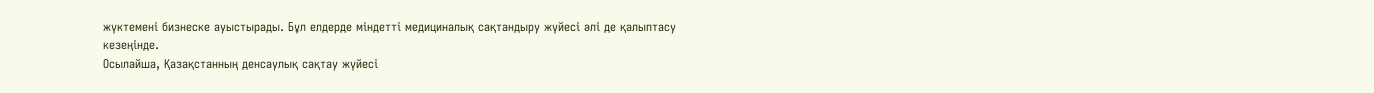жүктемені бизнеске ауыстырады. Бұл елдерде міндетті медициналық сақтандыру жүйесі әлі де қалыптасу кезеңінде.
Осылайша, Қазақстанның денсаулық сақтау жүйесі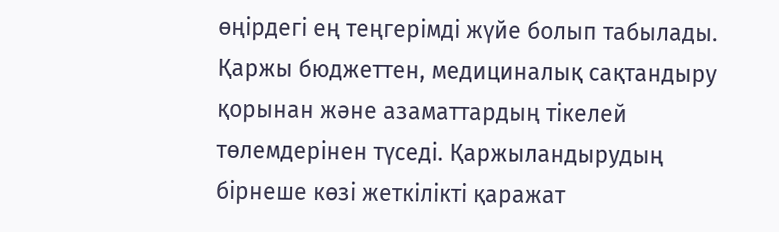өңірдегі ең теңгерімді жүйе болып табылады. Қаржы бюджеттен, медициналық сақтандыру қорынан және азаматтардың тікелей төлемдерінен түседі. Қаржыландырудың бірнеше көзі жеткілікті қаражат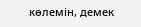көлемін, демек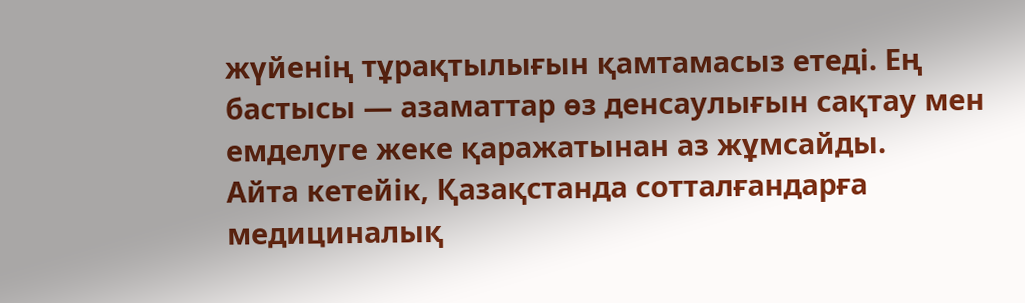жүйенің тұрақтылығын қамтамасыз етеді. Ең бастысы — азаматтар өз денсаулығын сақтау мен емделуге жеке қаражатынан аз жұмсайды.
Айта кетейік, Қазақстанда сотталғандарға медициналық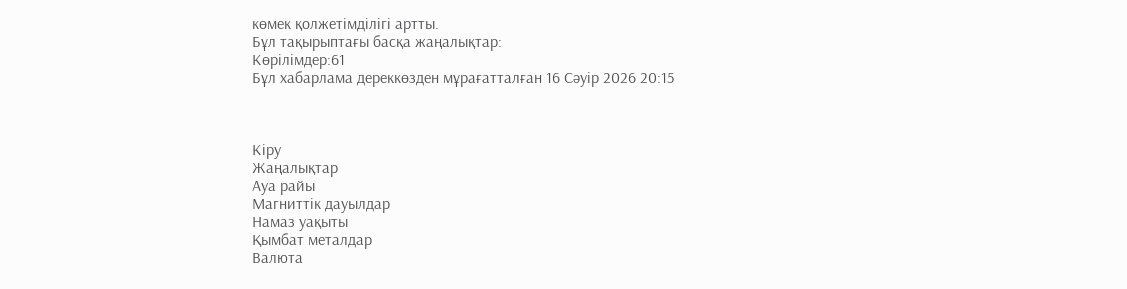көмек қолжетімділігі артты.
Бұл тақырыптағы басқа жаңалықтар:
Көрілімдер:61
Бұл хабарлама дереккөзден мұрағатталған 16 Сәуір 2026 20:15



Кіру
Жаңалықтар
Ауа райы
Магниттік дауылдар
Намаз уақыты
Қымбат металдар
Валюта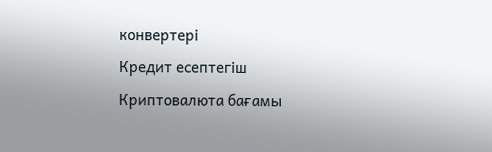конвертері
Кредит есептегіш
Криптовалюта бағамы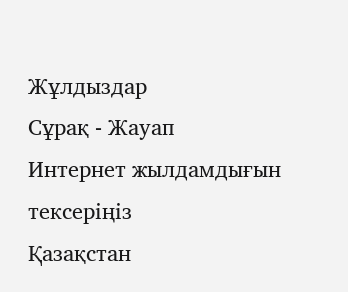Жұлдыздар
Сұрақ - Жауап
Интернет жылдамдығын тексеріңіз
Қазақстан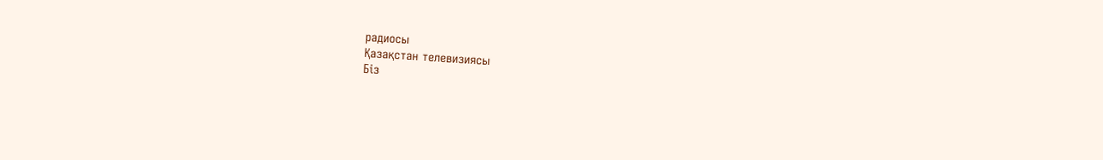радиосы
Қазақстан телевизиясы
Біз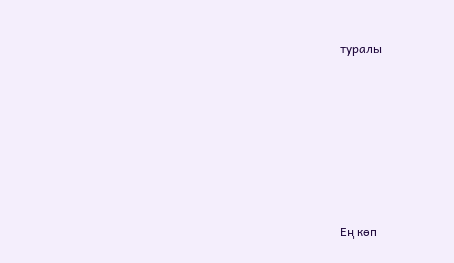туралы








Ең көп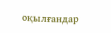оқылғандар